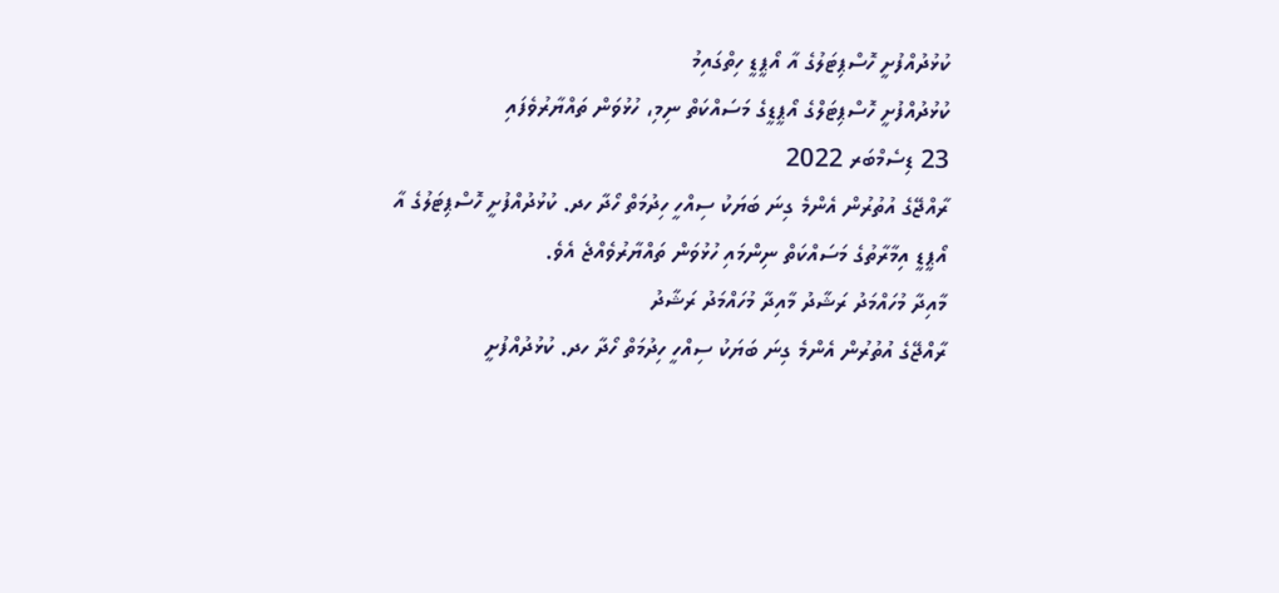ކުޅުދުއްފުށީ ހޮސްޕިޓަލުގެ އާ އޯޕީޑީ ހިތްގައިމު
ކުޅުދުއްފުށީ ހޮސްޕިޓަލްގެ އޯޕީޑީގެ މަސައްކަތް ނިމި، ހުޅުވަން ތައްޔާރުވެފައި
23 ޑިސެމްބަރ 2022
ރާއްޖޭގެ އުތުރުން އެންމެ ގިނަ ބަޔަކު ސިއްހީ ހިދުމަތް ހޯދާ ހދ. ކުޅުދުއްފުށީ ހޮސްޕިޓަލުގެ އާ އޯޕީޑީ އިމާރާތުގެ މަސައްކަތް ނިންމައި ހުޅުވަން ތައްޔާރުވެއްޖެ އެވެ.
މާއިދާ މުހައްމަދު ރަޝާދު މާއިދާ މުހައްމަދު ރަޝާދު
ރާއްޖޭގެ އުތުރުން އެންމެ ގިނަ ބަޔަކު ސިއްހީ ހިދުމަތް ހޯދާ ހދ. ކުޅުދުއްފުށީ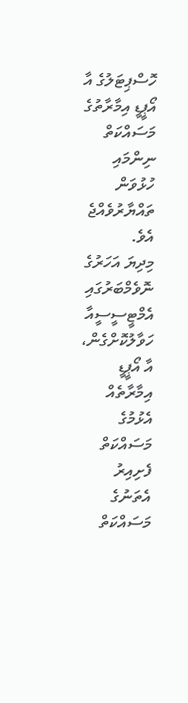ހޮސްޕިޓަލުގެ އާ އޯޕީޑީ އިމާރާތުގެ މަސައްކަތް ނިންމައި ހުޅުވަން ތައްޔާރުވެއްޖެ އެވެ.
މިދިޔަ އަހަރުގެ ނޮވެމްބަރުގައި އެމްޓީސީސީއާ ހަވާލުކޮށްގެން، އާ އޯޕީޑީ އިމާރާތެއް އެޅުމުގެ މަސައްކަތް ފެށިއިރު އެތަނުގެ މަސައްކަތް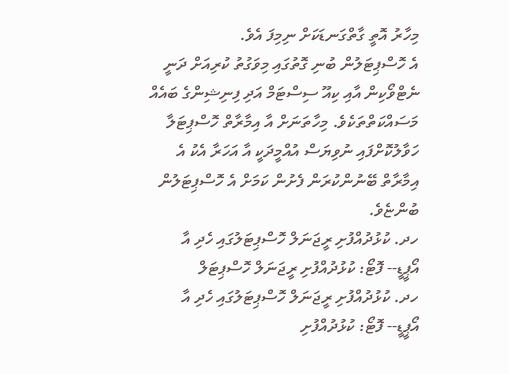މިހާރު އޮތީ ގާތްގަނޑަކަށް ނިމިފަ އެވެ.
އެ ހޮސްޕިޓަލުން ބުނި ގޮތުގައި މިވަގުތު ކުރިއަށް ދަނީ ނެޓްވޯކިން އާއި ކިއޫ ސިސްޓަމް އަދި ފިނިޝިންގެ ބައެއް މަސައްކަތްތަކެވެ. މިހާތަނަށް އާ އިމާރާތް ހޮސްޕިޓަލާ ހަވާލުކޮށްފައި ނުވިޔަސް އުއްމީދަކީ އާ އަހަރާ އެކު އެ އިމާރާތް ބޭނުންކުރަން ފެށުން ކަމަށް އެ ހޮސްޕިޓަލުން ބުންޏެވެ.
ހދ. ކުޅުދުއްފުށި ރީޖަނަލް ހޮސްޕިޓަލުގައި ހެދި އާ އޯޕީޑީ-- ފޮޓޯ: ކުޅުދުއްފުށި ރީޖަނަލް ހޮސްޕިޓަލް
ހދ. ކުޅުދުއްފުށި ރީޖަނަލް ހޮސްޕިޓަލުގައި ހެދި އާ އޯޕީޑީ-- ފޮޓޯ: ކުޅުދުއްފުށި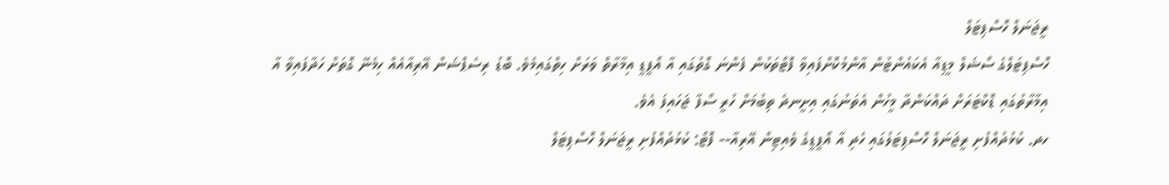ރީޖަނަލް ހޮސްޕިޓަލް
ހޮސްޕިޓަލްގެ ސޯޝަލް މީޑިއާ އެކައުންޓުން އާންމުކޮށްފައިވާ ފޮޓޯތަކުން ފެންނަ ގޮތުގައި އާ އޯޕީޑީ އިމާރާތް ވަރަށް ހިތްގައިމެވެ. ބޮޑު ރިސެޕްޝަން އޭރިއާއެއް ހިމެނޭ ގޮތަށް ހަދާފައިވާ އާ އިމާރާތުގައި ޑޮކްޓަރަށް ދައްކަންދާ މީހުން އެތަނުގައި އިށީނދެ ތިބުމަށް ހުރީ ސޯފާ ޖަހައިފަ އެވެ.
ހދ. ކުޅުދުއްފުށި ރީޖަނަލް ހޮސްޕިޓަލުގައި ހެދި އާ އޯޕީޑީގެ ވެއިޓިން އޭރިއާ-- ފޮޓޯ: ކުޅުދުއްފުށި ރީޖަނަލް ހޮސްޕިޓަލް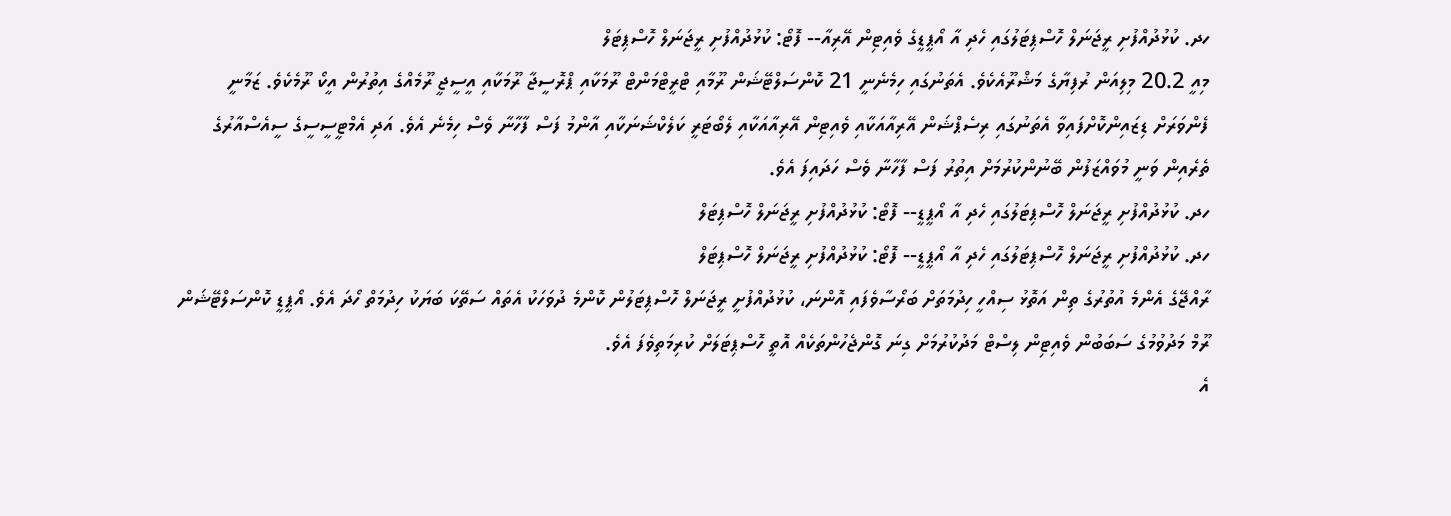ހދ. ކުޅުދުއްފުށި ރީޖަނަލް ހޮސްޕިޓަލުގައި ހެދި އާ އޯޕީޑީގެ ވެއިޓިން އޭރިއާ-- ފޮޓޯ: ކުޅުދުއްފުށި ރީޖަނަލް ހޮސްޕިޓަލް
މިއީ 20.2 މިލިއަން ރުފިޔާގެ މަޝްރޫއެކެވެ. އެތަނުގައި ހިމެނެނީ 21 ކޮންސަލްޓޭޝަން ރޫމާއި ޓްރީޓްމަންޓް ރޫމަކާއި ޕްރޮސީޖާ ރޫމަކާއި އީސީޖީ ރޫމެއްގެ އިތުރުން އީކޯ ރޫމެކެވެ. ޒަމާނީ ފެންވަރަށް ޑިޒައިންކޮށްފައިވާ އެތަނުގައި ރިސެޕްޝަން އޭރިއާއަކާއި ވެއިޓިން އޭރިއާއަކާއި ލެބޯޓަރީ ކަލެކްޝަނަކާއި އާންމު ފަސް ފާހާނާ ވެސް ހިމެނެ އެވެ. އަދި އެމްޓީސީސީގެ ސީއެސްއާރުގެ ތެރެއިން ވަނީ މުވައްޒަފުން ބޭނުންކުރުމަށް އިތުރު ފަސް ފާހާނާ ވެސް ހަދައިފަ އެވެ.
ހދ. ކުޅުދުއްފުށި ރީޖަނަލް ހޮސްޕިޓަލުގައި ހެދި އާ އޯޕީޑީ-- ފޮޓޯ: ކުޅުދުއްފުށި ރީޖަނަލް ހޮސްޕިޓަލް
ހދ. ކުޅުދުއްފުށި ރީޖަނަލް ހޮސްޕިޓަލުގައި ހެދި އާ އޯޕީޑީ-- ފޮޓޯ: ކުޅުދުއްފުށި ރީޖަނަލް ހޮސްޕިޓަލް
ރާއްޖޭގެ އެންމެ އުތުރުގެ ތިން އަތޮޅު ސިއްހީ ހިދުމަތަށް ބަރޯސާވެފައި އޮންނަ، ކުޅުދުއްފުށީ ރީޖަނަލް ހޮސްޕިޓަލުން ކޮންމެ ދުވަހަކު އެތައް ސަތޭކަ ބަޔަކު ހިދުމަތް ހޯދަ އެވެ. އޯޕީޑީ ކޮންސަލްޓޭޝަން ރޫމް މަދުވުމުގެ ސަބަބުން ވެއިޓިން ލިސްޓް މަދުކުރުމަށް ގިނަ ގޮންޖެހުންތަކެއް އޮތީ ހޮސްޕިޓަލަށް ކުރިމަތިވެފަ އެވެ.
އެ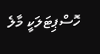ހޮސްޕިޓަލަކީ މާލެ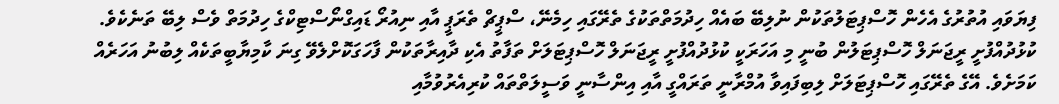ފިޔަވައި އުތުރުގެ އެހެން ހޮސްޕިޓަލުތަކުން ނުލިބޭ ބައެއް ހިދުމަތްތަކުގެ ތެރޭގައި ހިމެނޭ، ސްޕީޗް ތެރަޕީ އާއި ނިއުރޯ ޑައިގްނޯސްޓިކްގެ ހިދުމަތް ވެސް ލިބޭ ތަނެކެވެ.
ކުޅުދުއްފުށީ ރީޖަނަލް ހޮސްޕިޓަލުން ބުނީ މި އަހަރަކީ ކުޅުދުއްފުށީ ރީޖަނަލް ހޮސްޕިޓަލަށް ތަފާތު އެކި ދާއިރާތަކުން ފާހަގަކޮށްލެވޭ ގިނަ ކާމިޔާބީތަކެއް ލިބުނު އަހަރެއް ކަމަށެވެ. އޭގެ ތެރޭގައި ހޮސްޕިޓަލަށް ލިބިފައިވާ އުމްރާނީ ތަރައްގީ އާއި އިންސާނީ ވަސީލަތްތައް ކުރިއެރުވުމާއި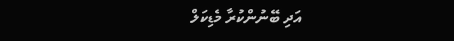އަދި ބޭނުންކުރާ މެޑިކަލް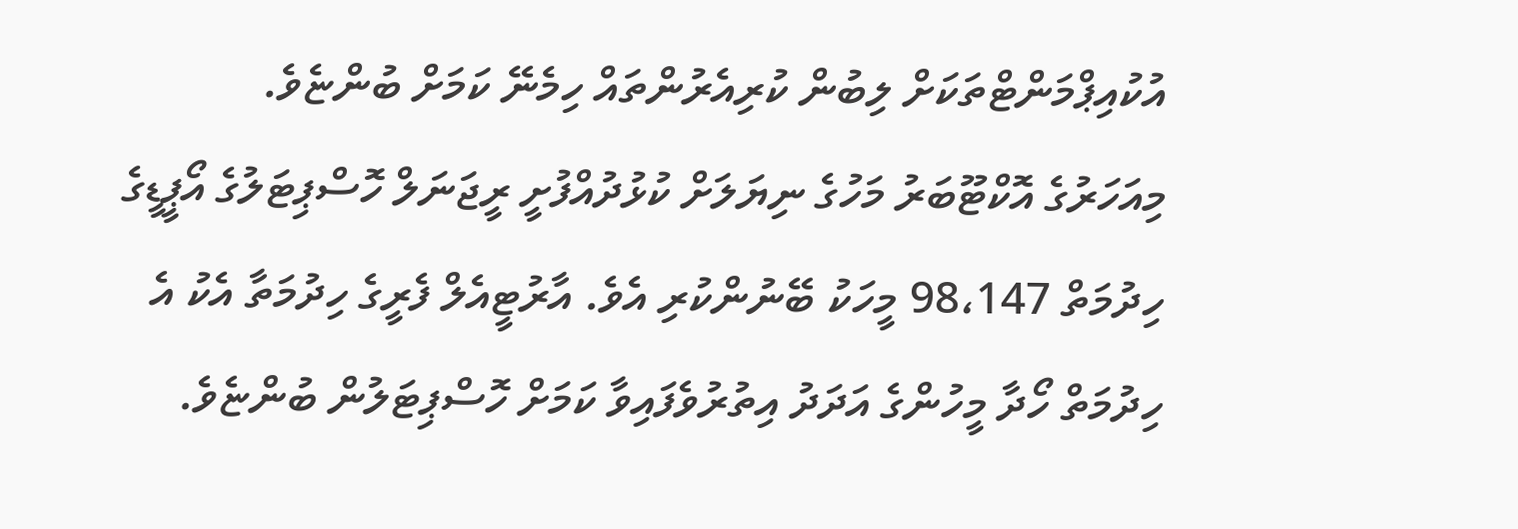އުކުއިޕްމަންޓްތަކަށް ލިބުން ކުރިއެރުންތައް ހިމެނޭ ކަމަށް ބުންޏެވެ.
މިއަހަރުގެ އޮކްޓޫބަރު މަހުގެ ނިޔަލަށް ކުޅުދުއްފުށީ ރީޖަނަލް ހޮސްޕިޓަލުގެ އޯޕީޑީގެ ހިދުމަތް 98،147 މީހަކު ބޭނުންކުރި އެވެ. އާރުޓީއެލް ފެރީގެ ހިދުމަތާ އެކު އެ ހިދުމަތް ހޯދާ މީހުންގެ އަދަދު އިތުރުވެފައިވާ ކަމަށް ހޮސްޕިޓަލުން ބުންޏެވެ.